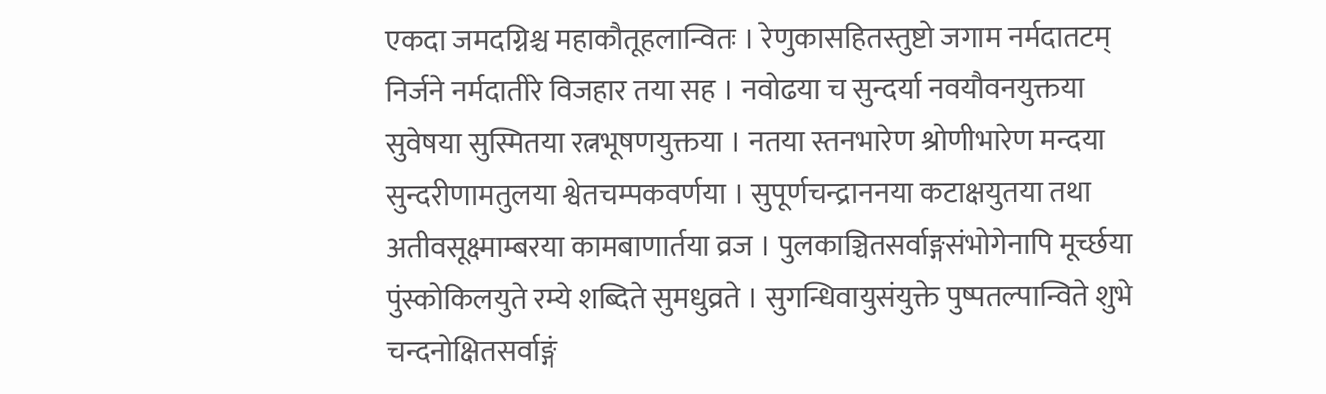एकदा जमदग्निश्च महाकौतूहलान्वितः । रेणुकासहितस्तुष्टो जगाम नर्मदातटम्
निर्जने नर्मदातीरे विजहार तया सह । नवोढया च सुन्दर्या नवयौवनयुक्तया
सुवेषया सुस्मितया रत्नभूषणयुक्तया । नतया स्तनभारेण श्रोणीभारेण मन्दया
सुन्दरीणामतुलया श्वेतचम्पकवर्णया । सुपूर्णचन्द्राननया कटाक्षयुतया तथा
अतीवसूक्ष्माम्बरया कामबाणार्तया व्रज । पुलकाञ्चितसर्वाङ्गसंभोगेनापि मूर्च्छया
पुंस्कोकिलयुते रम्ये शब्दिते सुमधुव्रते । सुगन्धिवायुसंयुक्ते पुष्पतल्पान्विते शुभे
चन्दनोक्षितसर्वाङ्गं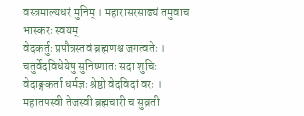वस्त्रमाल्यधरं मुनिम् । महारासरसाढ्यं तमुवाच भास्करः स्वयम्
वेदकर्तुः प्रपौत्रस्तवं ब्रह्मणश्च जगत्वतेः । चतुर्वेदविधेयेषु सुनिष्णातः सदा शुचिः
वेदाङ्गकर्ता धर्मज्ञः श्रेष्ठो वेदविदां वरः । महातपस्वी तेजस्वी ब्रह्मचारी च सुव्रती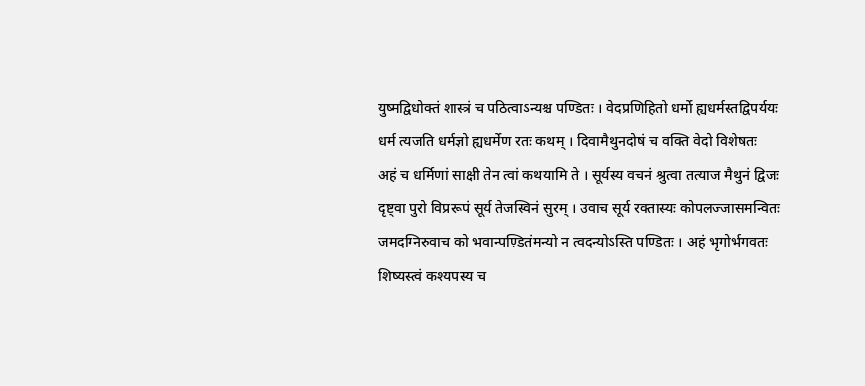युष्मद्विधोक्तं शास्त्रं च पठित्वाऽन्यश्च पण्डितः । वेदप्रणिहितो धर्मो ह्यधर्मस्तद्विपर्ययः
धर्म त्यजति धर्मज्ञो ह्यधर्मेण रतः कथम् । दिवामैथुनदोषं च वक्ति वेदो विशेषतः
अहं च धर्मिणां साक्षी तेन त्वां कथयामि ते । सूर्यस्य वचनं श्रुत्वा तत्याज मैथुनं द्विजः
दृष्ट्वा पुरो विप्ररूपं सूर्य तेजस्विनं सुरम् । उवाच सूर्य रक्तास्यः कोपलज्जासमन्वितः
जमदग्निरुवाच को भवान्पण़्डितंमन्यो न त्वदन्योऽस्ति पण्डितः । अहं भृगोर्भगवतः शिष्यस्त्वं कश्यपस्य च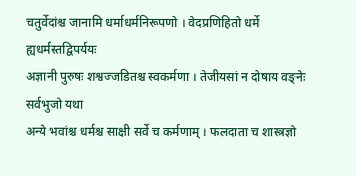चतुर्वेदांश्च जानामि धर्माधर्मनिरूपणो । वेदप्रणिहितो धर्मे ह्यधर्मस्तद्विपर्ययः
अज्ञानी पुरुषः शश्वज्जडितश्च स्वकर्मणा । तेजीयसां न दोषाय वङ्नेः सर्वभुजो यथा
अन्ये भवांश्च धर्मश्च साक्षी सर्वे च कर्मणाम् । फलदाता च शास्त्रज्ञो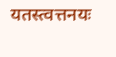यतस्त्वत्तनयः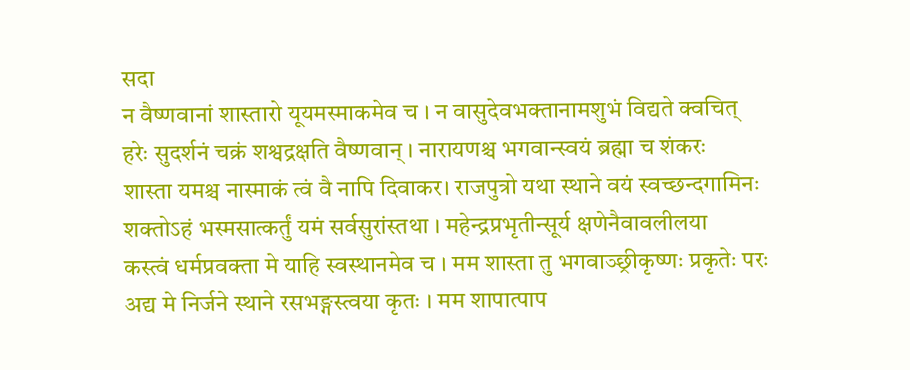सदा
न वैष्णवानां शास्तारो यूयमस्माकमेव च । न वासुदेवभक्तानामशुभं विद्यते क्वचित्
हरेः सुदर्शनं चक्रं शश्वद्रक्षति वैष्णवान् । नारायणश्च भगवान्स्वयं ब्रह्मा च शंकरः
शास्ता यमश्च नास्माकं त्वं वै नापि दिवाकर। राजपुत्रो यथा स्थाने वयं स्वच्छन्दगामिनः
शक्तोऽहं भस्मसात्कर्तुं यमं सर्वसुरांस्तथा । महेन्द्रप्रभृतीन्सूर्य क्षणेनैवावलीलया
कस्त्वं धर्मप्रवक्ता मे याहि स्वस्थानमेव च । मम शास्ता तु भगवाञ्छ्रीकृष्णः प्रकृतेः परः
अद्य मे निर्जने स्थाने रसभङ्गस्त्वया कृतः । मम शापात्पाप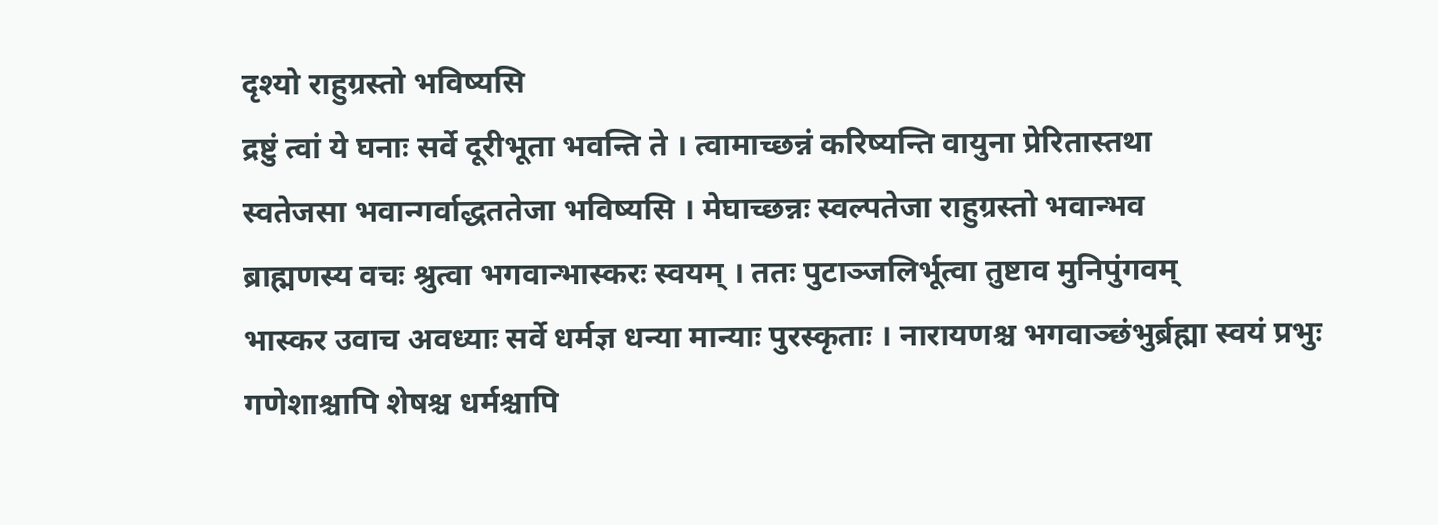दृश्यो राहुग्रस्तो भविष्यसि
द्रष्टुं त्वां ये घनाः सर्वे दूरीभूता भवन्ति ते । त्वामाच्छन्नं करिष्यन्ति वायुना प्रेरितास्तथा
स्वतेजसा भवान्गर्वाद्धततेजा भविष्यसि । मेघाच्छन्नः स्वल्पतेजा राहुग्रस्तो भवान्भव
ब्राह्मणस्य वचः श्रुत्वा भगवान्भास्करः स्वयम् । ततः पुटाञ्जलिर्भूत्वा तुष्टाव मुनिपुंगवम्
भास्कर उवाच अवध्याः सर्वे धर्मज्ञ धन्या मान्याः पुरस्कृताः । नारायणश्च भगवाञ्छंभुर्ब्रह्मा स्वयं प्रभुः
गणेशाश्चापि शेषश्च धर्मश्चापि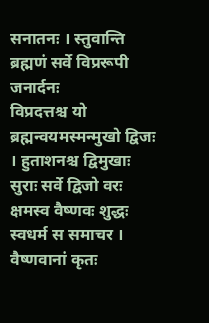सनातनः । स्तुवान्ति ब्रह्मणं सर्वे विप्ररूपी जनार्दनः
विप्रदत्तश्च यो ब्रह्मन्वयमस्मन्मुखो द्विजः । हुताशनश्च द्विमुखाः सुराः सर्वे द्विजो वरः
क्षमस्व वैष्णवः शुद्धः स्वधर्म स समाचर । वैष्णवानां कृतः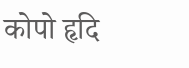कोपो हृदि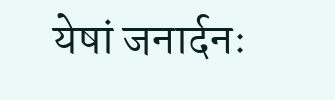येषां जनार्दनः